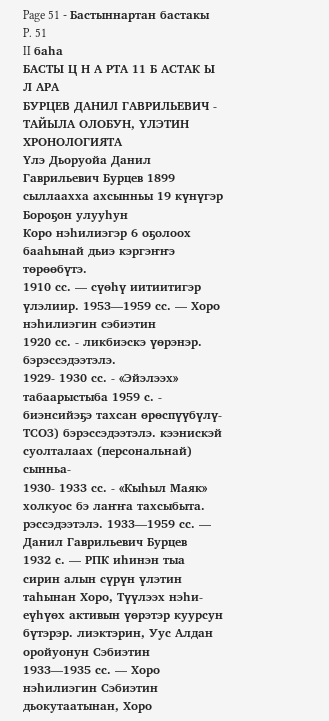Page 51 - Бастыннартан бастакы
P. 51
II баһа
БАСТЫ Ц Н А РТА 11 Б АСТАК Ы Л АРА
БУРЦЕВ ДАНИЛ ГАВРИЛЬЕВИЧ - ТАЙЫЛА ОЛОБУН, ҮЛЭТИН
ХРОНОЛОГИЯТА
Үлэ Дьоруойа Данил Гаврильевич Бурцев 1899 сыллаахха ахсынньы 19 күнүгэр Бороҕон улууһун
Коро нэһилиэгэр 6 оҕолоох бааһынай дьиэ кэргэҥҥэ төрөөбүтэ.
1910 сс. — сүөһү иитиитигэр үлэлиир. 1953—1959 сс. — Хоро нэһилиэгин сэбиэтин
1920 сс. - ликбиэскэ үөрэнэр. бэрэссэдээтэлэ.
1929- 1930 сс. - «Эйэлээх» табаарыстыба 1959 с. - биэнсийэҕэ тахсан өрөспүүбүлү-
ТСОЗ) бэрэссэдээтэлэ. кээнискэй суолталаах (персональнай) сынньа-
1930- 1933 сс. - «Кыһыл Маяк» холкуос бэ лаҥҥа тахсыбыта.
рэссэдээтэлэ. 1933—1959 сс. — Данил Гаврильевич Бурцев
1932 с. — РПК иһинэн тыа сирин алын сүрүн үлэтин таһынан Хоро, Түүлээх нэһи-
еүһүөх активын үөрэтэр куурсун бүтэрэр. лиэктэрин, Уус Алдан оройуонун Сэбиэтин
1933—1935 сс. — Хоро нэһилиэгин Сэбиэтин дьокутаатынан, Хоро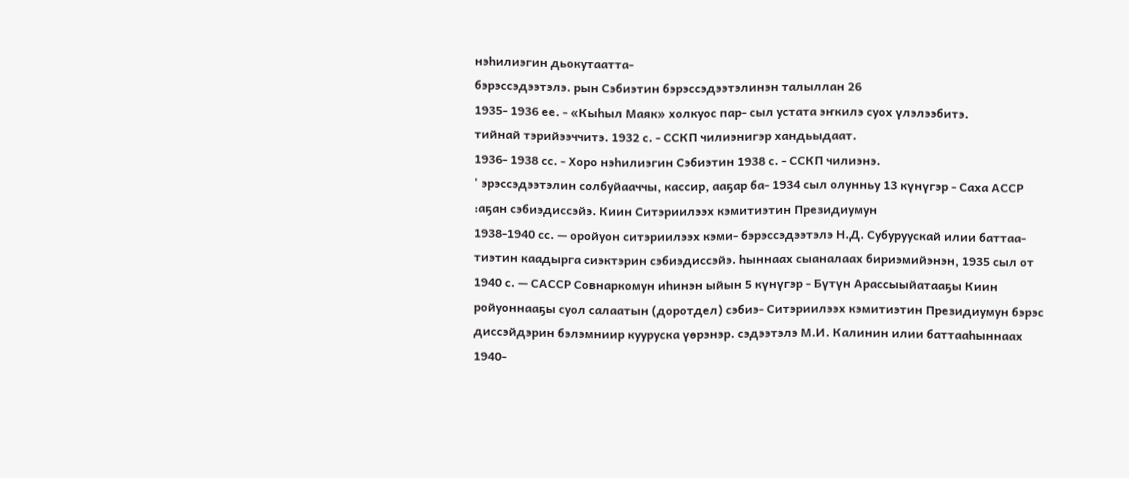нэһилиэгин дьокутаатта-
бэрэссэдээтэлэ. рын Сэбиэтин бэрэссэдээтэлинэн талыллан 26
1935- 1936 ее. - «Кыһыл Маяк» холкуос пар- сыл устата эҥкилэ суох үлэлээбитэ.
тийнай тэрийээччитэ. 1932 с. - ССКП чилиэнигэр хандьыдаат.
1936- 1938 сс. - Хоро нэһилиэгин Сэбиэтин 1938 с. - ССКП чилиэнэ.
' эрэссэдээтэлин солбуйааччы, кассир, ааҕар ба- 1934 сыл олунньу 13 күнүгэр - Саха АССР
:аҕан сэбиэдиссэйэ. Киин Ситэриилээх кэмитиэтин Президиумун
1938-1940 сс. — оройуон ситэриилээх кэми- бэрэссэдээтэлэ Н.Д. Субуруускай илии баттаа-
тиэтин каадырга сиэктэрин сэбиэдиссэйэ. һыннаах сыаналаах бириэмийэнэн, 1935 сыл от
1940 с. — САССР Совнаркомун иһинэн ыйын 5 күнүгэр - Бүтүн Арассыыйатааҕы Киин
ройуоннааҕы суол салаатын (доротдел) сэбиэ- Ситэриилээх кэмитиэтин Президиумун бэрэс
диссэйдэрин бэлэмниир кууруска үөрэнэр. сэдээтэлэ М.И. Калинин илии баттааһыннаах
1940-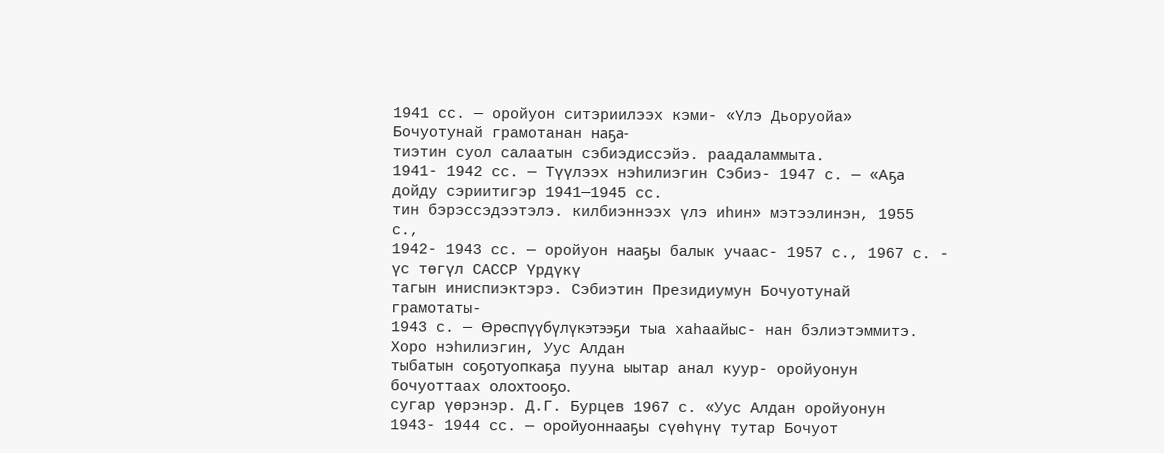1941 сс. — оройуон ситэриилээх кэми- «Үлэ Дьоруойа» Бочуотунай грамотанан наҕа-
тиэтин суол салаатын сэбиэдиссэйэ. раадаламмыта.
1941- 1942 сс. — Түүлээх нэһилиэгин Сэбиэ- 1947 с. — «Аҕа дойду сэриитигэр 1941—1945 сс.
тин бэрэссэдээтэлэ. килбиэннээх үлэ иһин» мэтээлинэн, 1955 с.,
1942- 1943 сс. — оройуон нааҕы балык учаас- 1957 с., 1967 с. - үс төгүл САССР Үрдүкү
тагын иниспиэктэрэ. Сэбиэтин Президиумун Бочуотунай грамотаты-
1943 с. — Өрөспүүбүлүкэтээҕи тыа хаһаайыс- нан бэлиэтэммитэ. Хоро нэһилиэгин, Уус Алдан
тыбатын соҕотуопкаҕа пууна ыытар анал куур- оройуонун бочуоттаах олохтооҕо.
сугар үөрэнэр. Д.Г. Бурцев 1967 с. «Уус Алдан оройуонун
1943- 1944 сс. — оройуоннааҕы сүөһүнү тутар Бочуот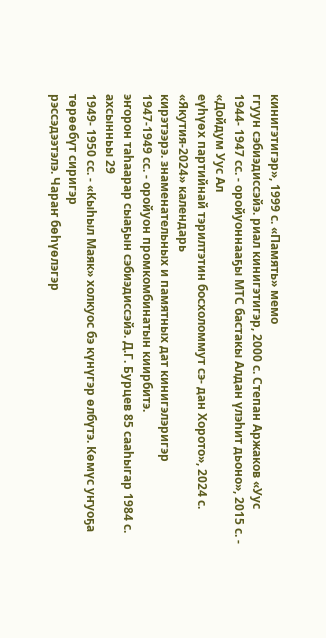кинигэтигэр», 1999 с. «Память» мемо
ггуун сэбиэдиссэйэ. риал кинигэтигэр, 2000 с. Степан Аржаков «Уус
1944- 1947 сс. - оройуоннааҕы МТС бастакы Алдан үлэһит дьоно», 2015 с. - «Дойдум Уус Ал
еүһүөх партийнай тэрилтэтин босхоломмут сэ- дан Хорото», 2024 с. «Якутия-2024» календарь
кирэтээрэ. знаменательных и памятных дат кинигэлэригэр
1947-1949 сс. - оройуон промкомбинатын киирбитэ.
эҥорон таһаарар сыаҕын сэбиэдиссэйэ. Д.Г. Бурцев 85 сааһыгар 1984 с. ахсынньы 29
1949- 1950 сс. - «Кыһыл Маяк» холкуос бэ күнүгэр өлбүтэ. Көмүс уҥуоҕа төрөөбүт сиригэр
рэссэдээтэлэ. Чараҥ бөһүөлэгэр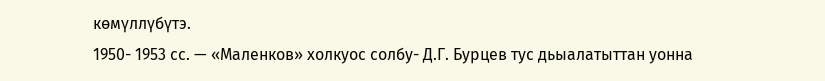көмүллүбүтэ.
1950- 1953 сс. — «Маленков» холкуос солбу- Д.Г. Бурцев тус дьыалатыттан уонна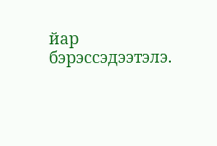йар бэрэссэдээтэлэ.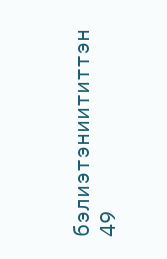бэлиэтэниититтэн
49